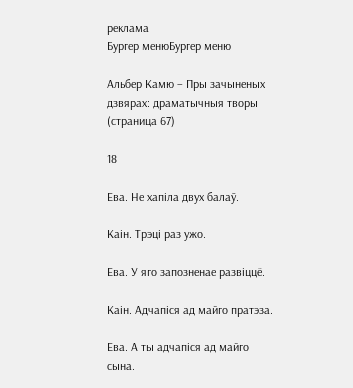реклама
Бургер менюБургер меню

Альбер Камю – Пры зачыненых дзвярах: драматычныя творы (страница 67)

18

Ева. Не хапіла двух балаў.

Каін. Трэці раз ужо.

Ева. У яго запозненае развіццё.

Каін. Адчапіся ад майго пратэза.

Ева. А ты адчапіся ад майго сына.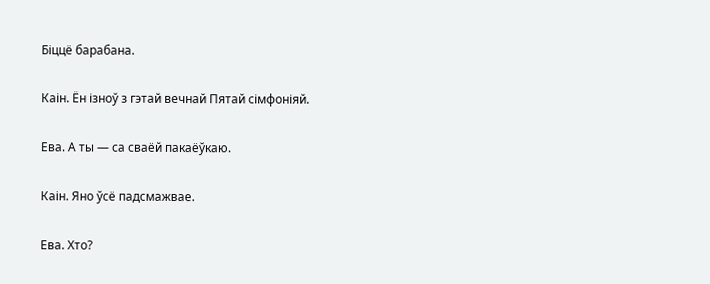Біццё барабана.

Каін. Ён ізноў з гэтай вечнай Пятай сімфоніяй.

Ева. А ты — са сваёй пакаёўкаю.

Каін. Яно ўсё падсмажвае.

Ева. Хто?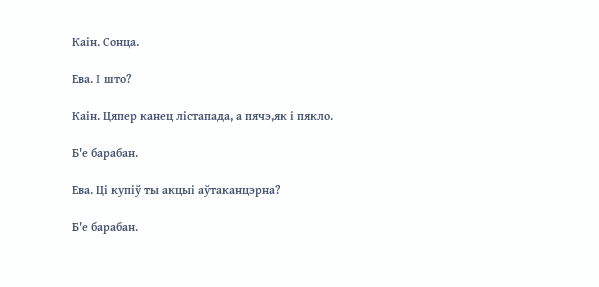Каін. Сонца.

Ева. I што?

Каін. Цяпер канец лістапада, а пячэ,як і пякло.

Б'е барабан.

Ева. Ці купіў ты акцыі аўтаканцэрна?

Б'е барабан.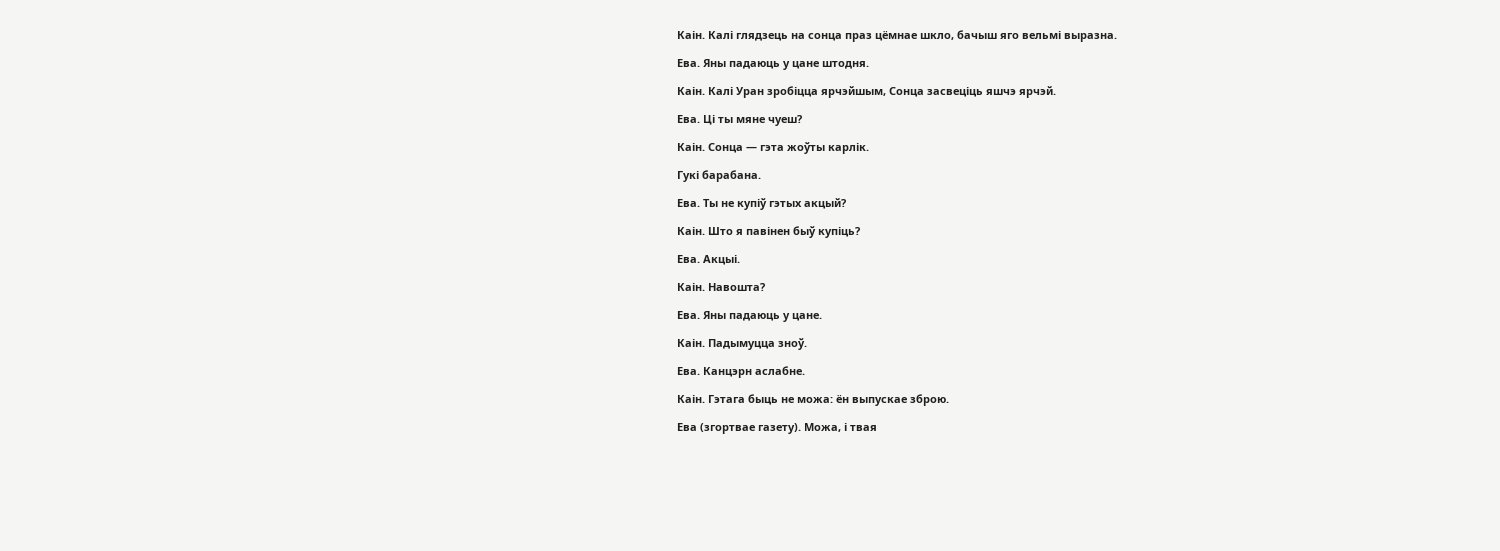Каін. Калі глядзець на сонца праз цёмнае шкло, бачыш яго вельмі выразна.

Ева. Яны падаюць у цане штодня.

Каін. Калі Уран зробіцца ярчэйшым, Сонца засвеціць яшчэ ярчэй.

Ева. Ці ты мяне чуеш?

Каін. Сонца — гэта жоўты карлік.

Гукі барабана.

Ева. Ты не купіў гэтых акцый?

Каін. Што я павінен быў купіць?

Ева. Акцыі.

Каін. Навошта?

Ева. Яны падаюць у цане.

Каін. Падымуцца зноў.

Ева. Канцэрн аслабне.

Каін. Гэтага быць не можа: ён выпускае зброю.

Ева (згортвае газету). Можа, і твая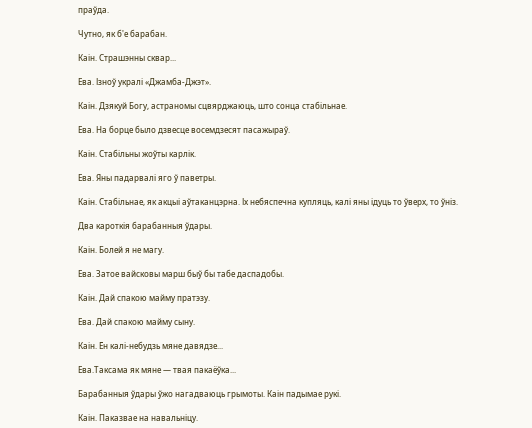праўда.

Чутно, як б'е барабан.

Каін. Страшэнны сквар...

Ева. Ізноў укралі «Джамба-Джэт».

Каін. Дзякуй Богу, астраномы сцвярджаюць, што сонца стабільнае.

Ева. На борце было дзвесце восемдзесят пасажыраў.

Каін. Стабільны жоўты карлік.

Ева. Яны падарвалі яго ў паветры.

Каін. Стабільнае, як акцыі аўтаканцэрна. Іх небяспечна купляць, калі яны ідуць то ўверх, то ўніз.

Два кароткія барабанныя ўдары.

Каін. Болей я не магу.

Ева. Затое вайсковы марш быў бы табе даспадобы.

Каін. Дай спакою майму пратэзу.

Ева. Дай спакою майму сыну.

Каін. Ён калі-небудзь мяне давядзе...

Ева.Таксама як мяне — твая пакаёўка...

Барабанныя ўдары ўжо нагадваюць грымоты. Каін падымае рукі.

Каін. Паказвае на навальніцу.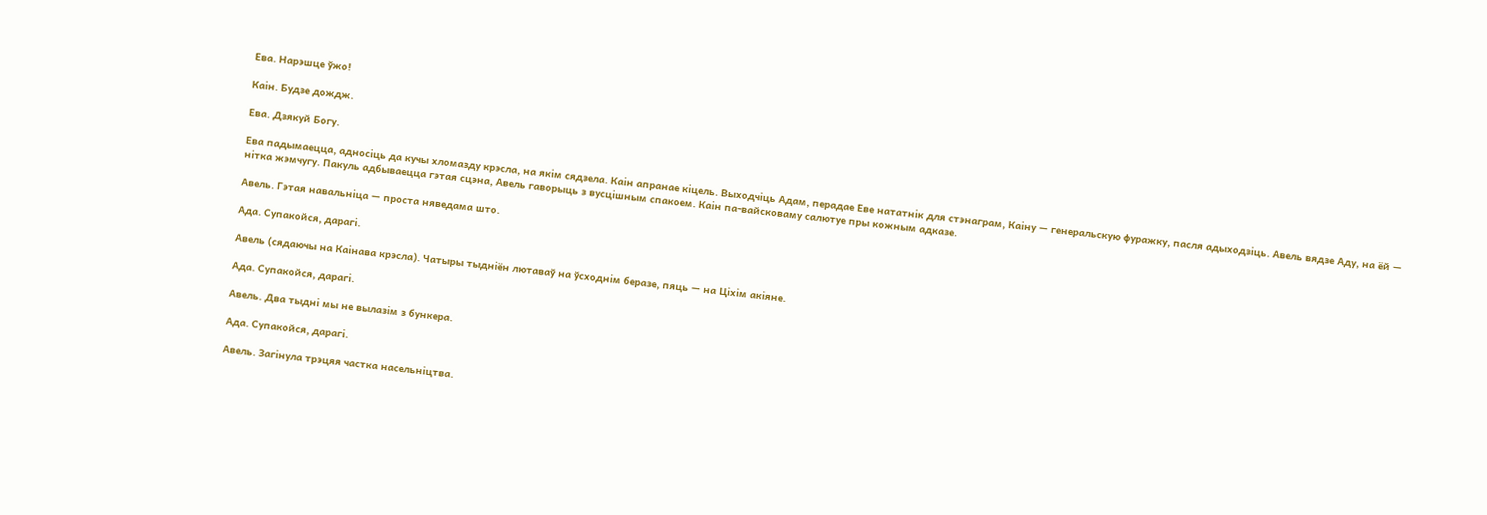Ева. Нарэшце ўжо!

Каін. Будзе дождж.

Ева. Дзякуй Богу.

Ева падымаецца, адносіць да кучы хломазду крэсла, на якім сядзела. Каін апранае кіцель. Выходчіць Адам, перадае Еве нататнік для стэнаграм, Каіну — генеральскую фуражку, пасля адыходзіць. Авель вядзе Аду, на ёй — нітка жэмчугу. Пакуль адбываецца гэтая сцэна, Авель гаворыць з вусцішным спакоем. Каін па-вайсковаму салютуе пры кожным адказе.

Авель. Гэтая навальніца — проста няведама што.

Ада. Супакойся, дарагі.

Авель (сядаючы на Каінава крэсла). Чатыры тыдніён лютаваў на ўсходнім беразе, пяць — на Ціхім акіяне.

Ада. Супакойся, дарагі.

Авель. Два тыдні мы не вылазім з бункера.

Ада. Супакойся, дарагі.

Авель. Загінула трэцяя частка насельніцтва.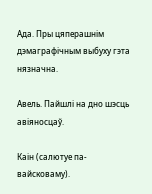Ада. Пры цяперашнім дэмаграфічным выбуху гэта нязначна.

Авель. Пайшлі на дно шэсць авіяносцаў.

Каін (салютуе па-вайсковаму).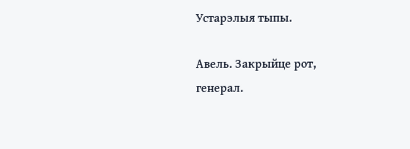Устарэлыя тыпы.

Авель. Закрыйце рот, генерал.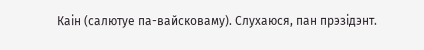Каін (салютуе па-вайсковаму). Слухаюся, пан прэзідэнт.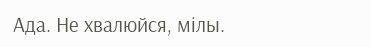Ада. Не хвалюйся, мілы.